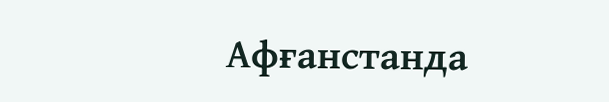Афғанстанда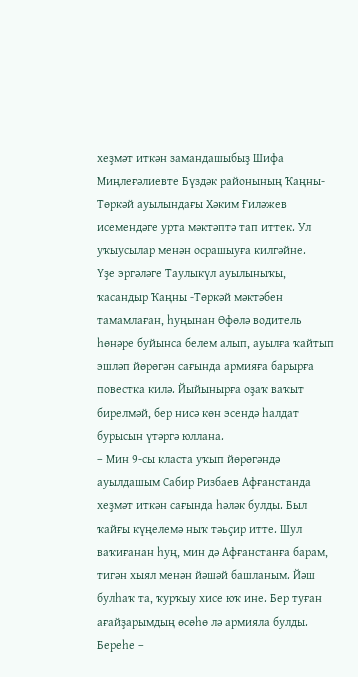хеҙмәт иткән замандашыбыҙ Шифа Миңлеғәлиевте Бүздәк районының Ҡаңны-Төркәй ауылындағы Хәким Ғиләжев исемендәге урта мәктәптә тап иттек. Ул уҡыусылар менән осрашыуға килгәйне.
Үҙе эргәләге Таулыкүл ауылыныҡы, ҡасандыр Ҡаңны -Төркәй мәктәбен тамамлаған, һуңынан Өфөлә водитель һөнәре буйынса белем алып, ауылға ҡайтып эшләп йөрөгән сағында армияға барырға повестка килә. Йыйынырға оҙаҡ ваҡыт бирелмәй, бер нисә көн эсендә һалдат бурысын үтәргә юллана.
– Мин 9-сы класта уҡып йөрөгәндә ауылдашым Сабир Ризбаев Афғанстанда хеҙмәт иткән сағында һәләк булды. Был ҡайғы күңелемә ныҡ тәьҫир итте. Шул ваҡиғанан һуң, мин дә Афғанстанға барам, тигән хыял менән йәшәй башланым. Йәш булһаҡ та, ҡурҡыу хисе юҡ ине. Бер туған ағайҙарымдың өсөһө лә армияла булды. Береһе –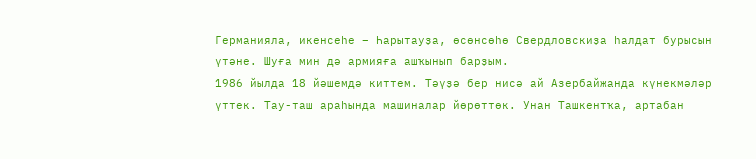Германияла, икенсеһе – Һарытауҙа, өсөнсөһө Свердловскиҙа һалдат бурысын үтәне. Шуға мин дә армияға ашҡынып барҙым.
1986 йылда 18 йәшемдә киттем. Тәүҙә бер нисә ай Азербайжанда күнекмәләр үттек. Тау-таш араһында машиналар йөрөттөк. Унан Ташкентҡа, артабан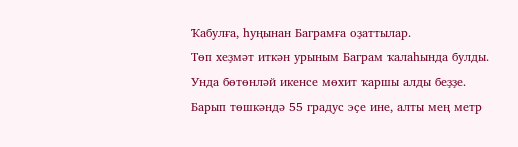Ҡабулға, һуңынан Баграмға оҙаттылар.
Төп хеҙмәт иткән урыным Баграм ҡалаһында булды. Унда бөтөнләй икенсе мөхит ҡаршы алды беҙҙе. Барып төшкәндә 55 градус эҫе ине, алты мең метр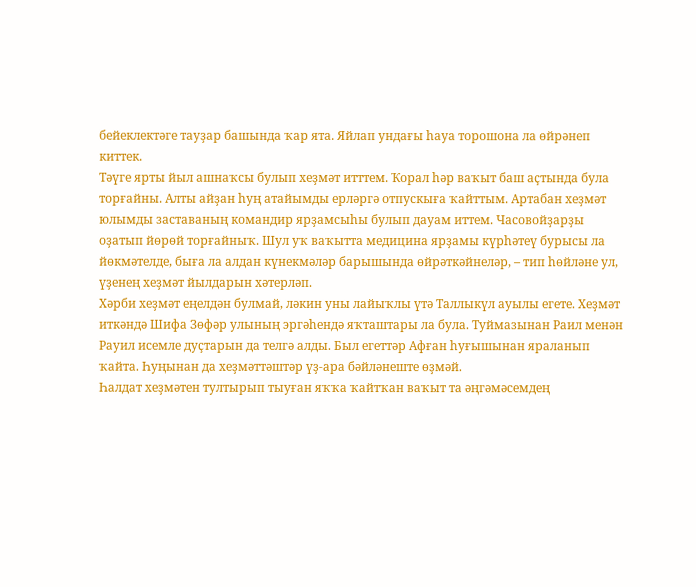бейеклектәге тауҙар башында ҡар ята. Яйлап ундағы һауа торошона ла өйрәнеп киттек.
Тәүге ярты йыл ашнаҡсы булып хеҙмәт итттем. Ҡорал һәр ваҡыт баш аҫтында була торғайны. Алты айҙан һуң атайымды ерләргә отпускыға ҡайттым. Артабан хеҙмәт юлымды заставаның командир ярҙамсыһы булып дауам иттем. Часовойҙарҙы оҙатып йөрөй торғайныҡ. Шул уҡ ваҡытта медицина ярҙамы күрһәтеү бурысы ла йөкмәтелде, быға ла алдан күнекмәләр барышында өйрәткәйнеләр, – тип һөйләне ул, үҙенең хеҙмәт йылдарын хәтерләп.
Хәрби хеҙмәт еңелдән булмай, ләкин уны лайыҡлы үтә Таллыкүл ауылы егете. Хеҙмәт иткәндә Шифа Зөфәр улының эргәһендә яҡташтары ла була. Туймазынан Раил менән Рауил исемле дуҫтарын да телгә алды. Был егеттәр Афған һуғышынан яраланып ҡайта. Һуңынан да хеҙмәттәштәр үҙ-ара бәйләнеште өҙмәй.
Һалдат хеҙмәтен тултырып тыуған яҡҡа ҡайтҡан ваҡыт та әңгәмәсемдең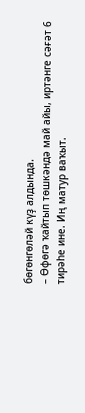бөгөнгөләй күҙ алдында.
– Өфөгә ҡайтып төшкәндә май айы, иртәнге сәғәт 6 тирәһе ине. Иң матур ваҡыт.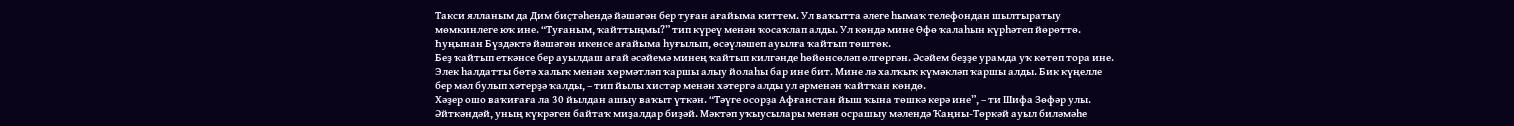Такси ялланым да Дим биҫтәһендә йәшәгән бер туған ағайыма киттем. Ул ваҡытта әлеге һымаҡ телефондан шылтыратыу мөмкинлеге юҡ ине. “Туғаным, ҡайттыңмы?” тип күреү менән ҡосаҡлап алды. Ул көндә мине Өфө ҡалаһын күрһәтеп йөрөттө. Һуңынан Бүздәктә йәшәгән икенсе ағайыма һуғылып, өсәүләшеп ауылға ҡайтып төштөк.
Беҙ ҡайтып еткәнсе бер ауылдаш ағай әсәйемә минең ҡайтып килгәнде һөйөнсөләп өлгөргән. Әсәйем беҙҙе урамда уҡ көтөп тора ине. Элек һалдатты бөтә халыҡ менән хөрмәтләп ҡаршы алыу йолаһы бар ине бит. Мине лә халҡыҡ күмәкләп ҡаршы алды. Бик күңелле бер мәл булып хәтерҙә ҡалды, – тип йылы хистәр менән хәтергә алды ул әрменән ҡайтҡан көндө.
Хәҙер ошо ваҡиғаға ла 30 йылдан ашыу ваҡыт үткән. “Тәүге осорҙа Афғанстан йыш ҡына төшкә керә ине”, – ти Шифа Зөфәр улы.
Әйткәндәй, уның күкрәген байтаҡ миҙалдар биҙәй. Мәктәп уҡыусылары менән осрашыу мәлендә Ҡаңны-Төркәй ауыл биләмәһе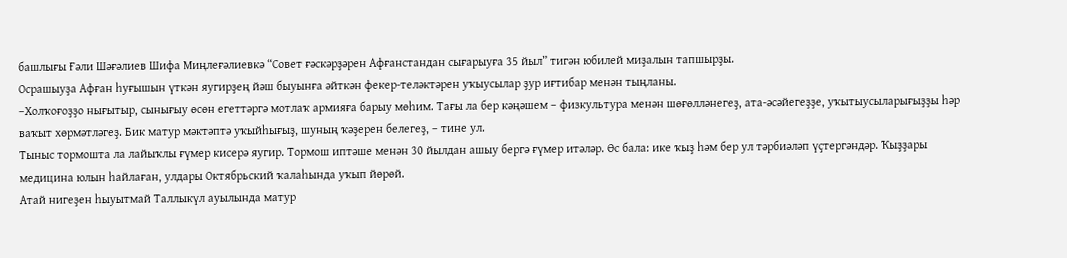башлығы Ғәли Шәғәлиев Шифа Миңлеғәлиевкә “Совет ғәскәрҙәрен Афғанстандан сығарыуға 35 йыл” тигән юбилей миҙалын тапшырҙы.
Осрашыуҙа Афған һуғышын үткән яугирҙең йәш быуынға әйткән фекер-теләктәрен уҡыусылар ҙур иғтибар менән тыңланы.
–Холҡоғоҙҙо нығытыр, сынығыу өсөн егеттәргә мотлаҡ армияға барыу мөһим. Тағы ла бер кәңәшем – физкультура менән шөғөлләнегеҙ, ата-әсәйегеҙҙе, уҡытыусыларығыҙҙы һәр ваҡыт хөрмәтләгеҙ. Бик матур мәктәптә уҡыйһығыҙ, шуның ҡәҙерен белегеҙ, – тине ул.
Тыныс тормошта ла лайыҡлы ғүмер кисерә яугир. Тормош иптәше менән 30 йылдан ашыу бергә ғүмер итәләр. Өс бала: ике ҡыҙ һәм бер ул тәрбиәләп үҫтергәндәр. Ҡыҙҙары медицина юлын һайлаған, улдары Октябрьский ҡалаһында уҡып йөрөй.
Атай нигеҙен һыуытмай Таллыкүл ауылында матур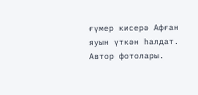ғүмер кисерә Афған яуын үткән һалдат.
Автор фотолары.